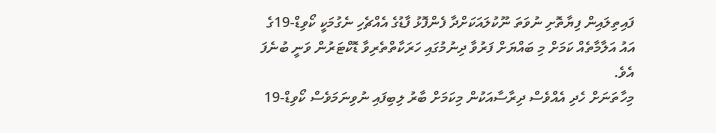ފައިތިލައިން ފިޔާތޮށި ނުވަތަ ނޫކުލައަކަށްދާ ފެންފޮޅު ފާޑުގެ އެއްޗެހި ނެގުމަކީ ކޯވިޑް-19ގެ އައު އަލާމާތެއް ކަމަށް މި ބައްޔަށް ފަރުވާ ދިނުމުގައި ހަރަކާތްތެރިވާ ޑޮކްޓަރުން ވަނީ ބުނެފަ އެވެ.
މިހާތަނަށް ހެދި އެއްވެސް ދިރާސާއަކުން މިކަމަށް ބާރު ލިބިފައި ނުވިނަމަވެސް ކޯވިޑް-19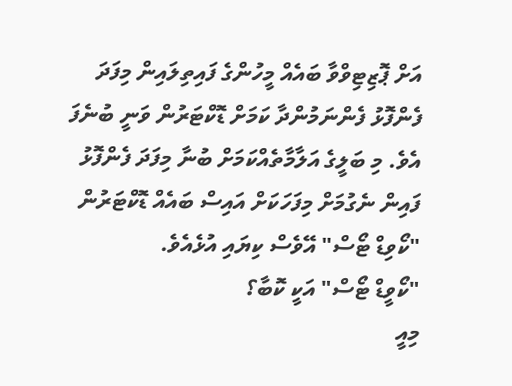އަށް ޕޮޒިޓިވްވާ ބައެއް މީހުންގެ ފައިތިލައިން މިފަދަ ފެންފޮޅު ފެންނަމުންދާ ކަމަށް ޑޮކްޓަރުން ވަނީ ބުނެފަ އެވެ. މި ބަލީގެ އަލާމާތެއްކަމަށް ބުނާ މިފަދަ ފެންފޮޅު ފައިން ނެގުމަށް މިފަހަކަށް އައިސް ބައެއް ޑޮކްޓަރުން "ކޯވިޑް ޓޯސް" އޭވެސް ކިޔައި އުޅެއެވެ.
"ކޯވީޑް ޓޯސް" އަކީ ކޮބާ؟
މިއީ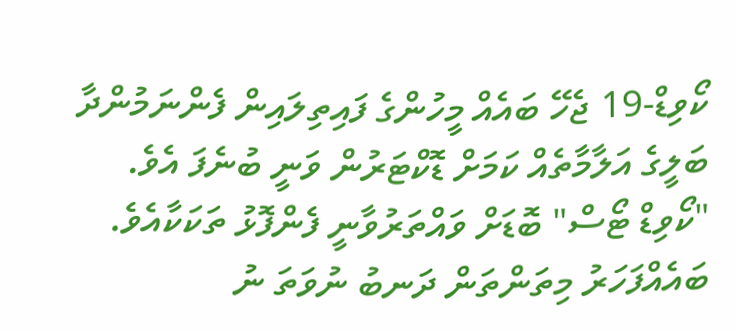ކޯވިޑް-19 ޖެހޭ ބައެއް މީހުންގެ ފައިތިލައިން ފެންނަމުންދާ ބަލީގެ އަލާމާތެއް ކަމަށް ޑޮކްޓަރުން ވަނީ ބުނެފަ އެވެ. "ކޯވިޑް ޓޯސް" ބޮޑަށް ވައްތަރުވާނީ ފެންފޮޅު ތަކަކާއެވެ. ބައެއްފަހަރު މިތަންތަން ދަނބު ނުވަތަ ނު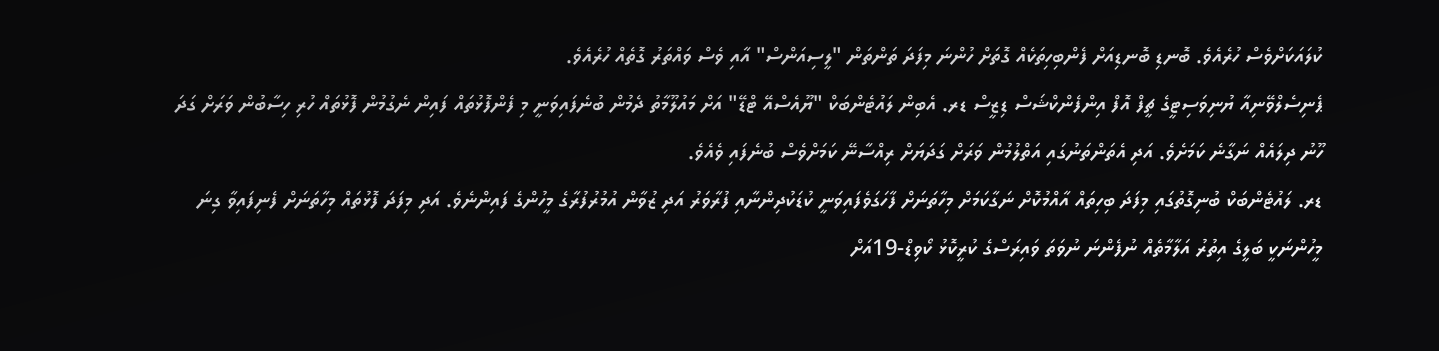ކުލައަކަށްވެސް ހުރެއެވެ. ބޮނޑި ބޮނޑިއަށް ފެންބިހިތަކެއް ގޮތަށް ހުންނަ މިފަދަ ތަންތަން "ލީސިއަންސް" އާއި ވެސް ވައްތަރު ގޮތެއް ހުރެއެވެ.
ޕެނިސެލްވޭނިއާ ޔުނިވަސިޓީގެ ޗީފް އޮފް އިންފެންކްޝަސް ޑިޒީސް ޑރ. އެބިން ލައުޓެންބަކް "ޔޫއެސްއޭ ޓްޑޭ" އަށް މައުލޫމާތު ދެމުން ބުނެފައިވަނީ މި ފެންފޮޅުތައް ފައިން ނެގުމުން ފޮޅުތައް ހުރި ހިސާބުން ވަރަށް ގަދަ ހޫނު ދިލައެއް ނަގާނެ ކަމަށެވެ. އަދި އެތަންތަނުގައި އަތްލުމުން ވަރަށް ގަދަޔަށް ރިއްސާނޭ ކަމަށްވެސް ބުނެފައި ވެއެވެ.
ޑރ. ލައުޓެންބަކް ބުނިގޮތުގައި މިފަދަ ބިހިތައް އާއްމުކޮށް ނަގާކަމަށް މިހާތަނަށް ފާހަގަވެފައިވަނީ ކުޑަކުދިންނާއި ފުރާވަރު އަދި ޒުވާން އުމުރުފުރާގެ މީހުންގެ ފައިންނެވެ. އަދި މިފަދަ ފޮޅުތައް މިހާތަނަށް ފެނިފައިވާ ގިނަ މީހުންނަކީ ބަލީގެ އިތުރު އަލާމާތެއް ނުފެންނަ ނުވަތަ ވައިރަސްގެ ކުރީކޮޅު ކޯވިޑް-19އަށް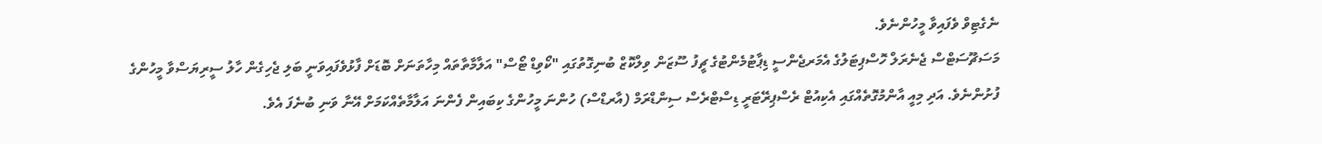ނެގެޓިވް ވެފައިވާ މީހުންނެވެ.
މަސަޗޫސަޓްސް ޖެނެރަލް ހޮސްޕިޓަލުގެ އެމަރޖެންސީ ޑިޕާޓުމެންޓުގެ ޗީފު ސޫޒަން ވިލްކޮޒް ބުނިގޮތުގައި "ކޯވިޑް ޓޯސް" އަލާމާތާތައް މިހާތަނަށް ބޮޑަށް ފާޅުވެފައިވަނީ ބަލި ޖެހިގެން ހާލު ސީރިޔަސްވާ މީހުންގެ ފުށުންނެވެ. އަދި މިއީ އާންމުގޮތެއްގައި އެކިއުޓް ރެސްޕިރޭޓަރީ ޑިސްޓްރެސް ސިންޑްރަމް (އާރޑްސް) ހުންނަ މީހުންގެ ކިބައިން ފެންނަ އަލާމާތެއްކަމަށް އޭނާ ވަނި ބުނެފަ އެވެ.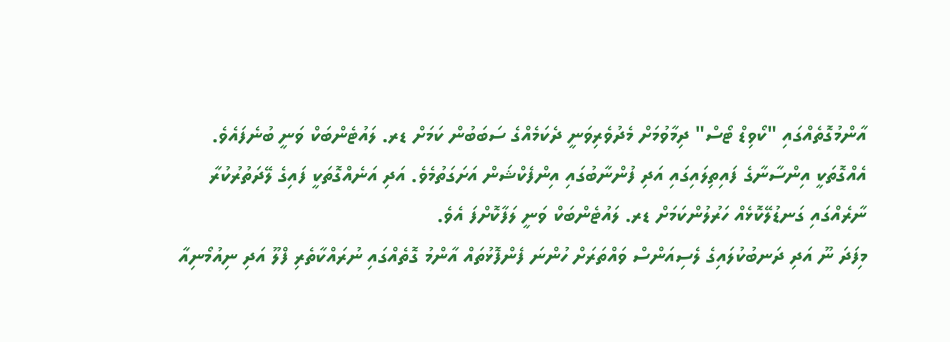އާންމުގޮތެއްގައި "ކޯވިޑް ޓޯސް" ދިމާވުމަށް މެދުވެރިވަނީ ދެކަމެއްގެ ސަބަބުން ކަމަށް ޑރ. ލައުޓެންބަކް ވަނީ ބުނެފައެވެ.
އެއްގޮތަކީ އިންސާނާގެ ފައިތިލައިގައި އަދި ފުންނާބުގައި އިންފެކްޝަން އަށަގަތުމެވެ. އަދި އަނެއްގޮތަކީ ފައިގެ ލޭދަތުރުކުރާ ނާރެއްގައި ގަނޑުލޭކޮޅެއް ހަރުލުންކަމަށް ޑރ. ލައުޓެންބަކް ވަނީ ލަފާކޮށްފަ އެވެ.
މިފަދަ ނޫ އަދި ދަނބުކުލައިގެ ލެސިއަންސް ވައްތަރަށް ހުންނަ ފެންފޮޅުތައް އާންމު ގޮތެއްގައި ނުރައްކާތެރި ފްލޫ އަދި ނިއުމޯނިއާ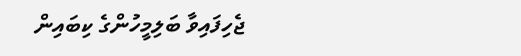ޖެހިފައިވާ ބަލިމީހުންގެ ކިބައިން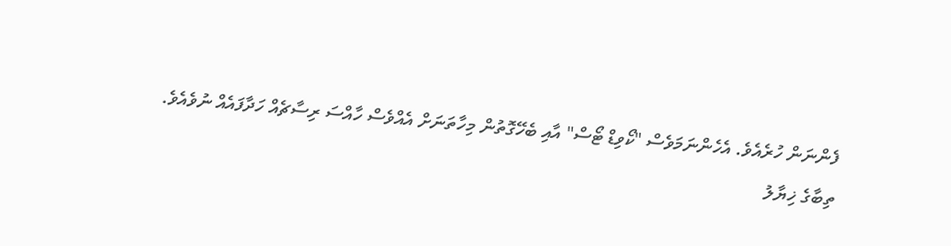ފެންނަން ހުރެއެވެ. އެހެންނަމަވެސް "ކޯވިޑް ޓޯސް" އާއި ބެހޭގޮތުން މިހާތަނަށް އެއްވެސް ހާއްސަ ރިސާޗެއް ހަދާފައެއް ނުވެއެވެ.
ތިބާގެ ޚިޔާލު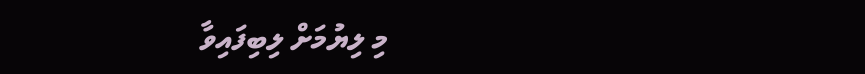މި ލިޔުމަށް ލިބިފައިވާ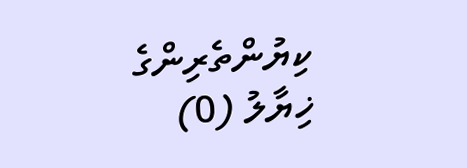ކިޔުންތެރިންގެ ޚިޔާލު (0)